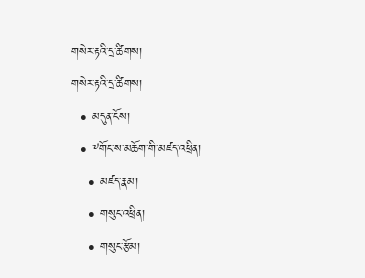གསེར་རྟའི་དྲ་ཚིགས།
གསེར་རྟའི་དྲ་ཚིགས།
  • མདུན་ངོས།
  • ༸གོང་ས་མཆོག་གི་མཛད་འཕྲིན།
    • མཛད་རྣམ།
    • གསུང་འཕྲིན།
    • གསུང་རྩོམ།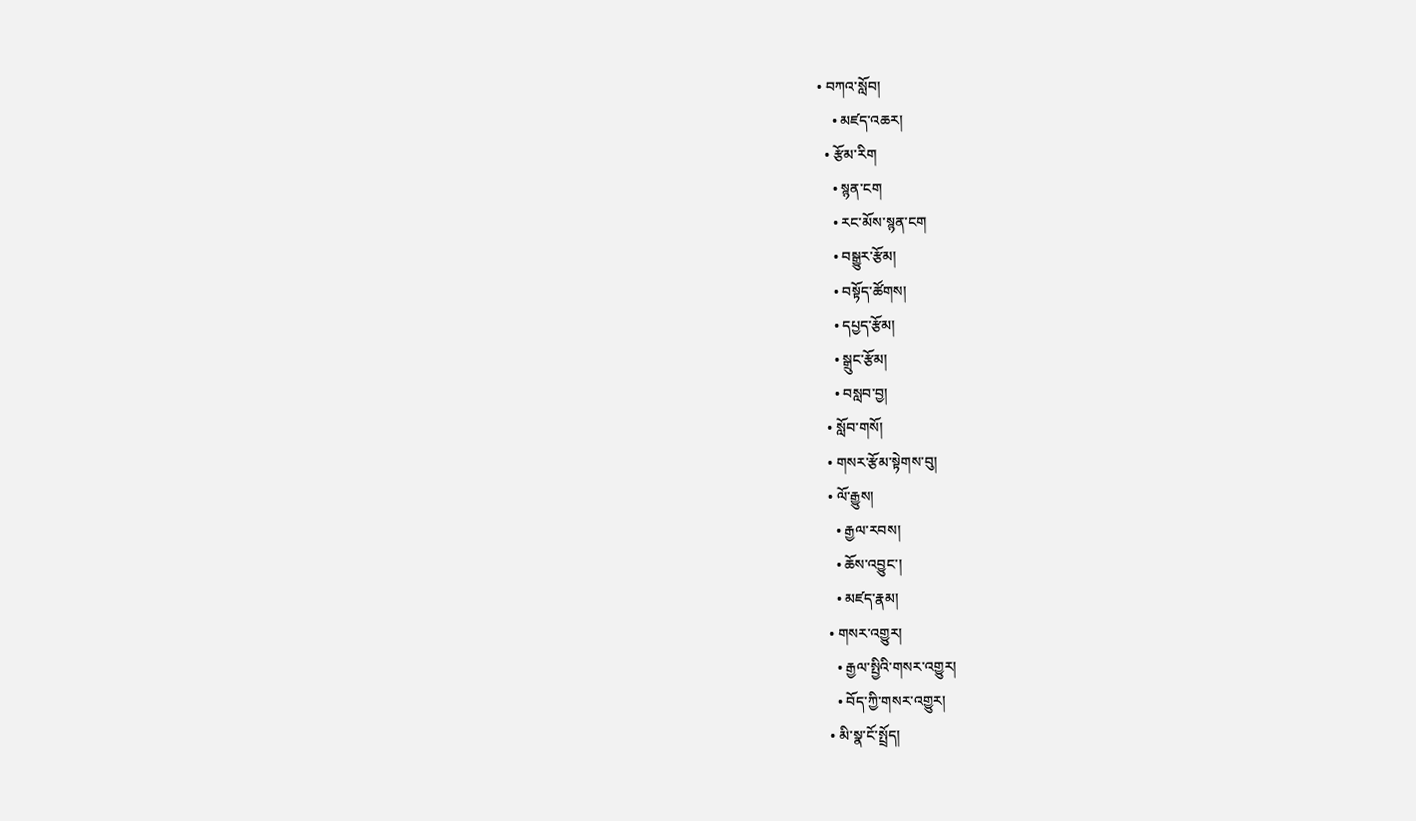• བཀའ་སློབ།
    • མཛད་འཆར།
  • རྩོམ་རིག
    • སྙན་ངག
    • རང་མོས་སྙན་ངག
    • བསྒྱུར་རྩོམ།
    • བསྟོད་ཚོགས།
    • དཔྱད་རྩོམ།
    • སྒྲུང་རྩོམ།
    • བསླབ་བྱ།
  • སློབ་གསོ།
  • གསར་རྩོམ་སྟེགས་བུ།
  • ལོ་རྒྱུས།
    • རྒྱལ་རབས།
    • ཆོས་འབྱུང་།
    • མཛད་རྣམ།
  • གསར་འགྱུར།
    • རྒྱལ་སྤྱིའི་གསར་འགྱུར།
    • བོད་ཀྱི་གསར་འགྱུར།
  • མི་སྣ་ངོ་སྤྲོད།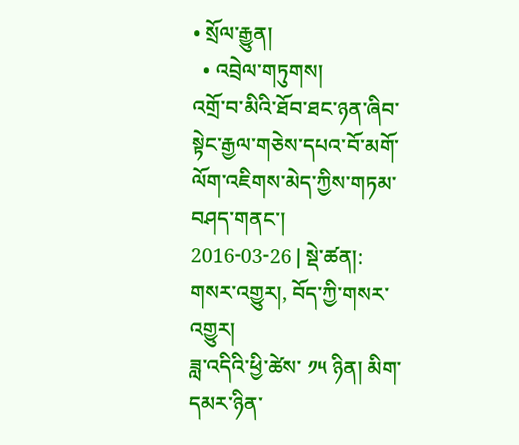• སྲོལ་རྒྱུན།
  • འབྲེལ་གཏུགས།
འགྲོ་བ་མིའི་ཐོབ་ཐང་ཉན་ཞིབ་སྟེང་རྒྱལ་གཅེས་དཔའ་བོ་མགོ་ལོག་འཇིགས་མེད་ཀྱིས་གཏམ་བཤད་གནང་།
2016-03-26 | སྡེ་ཚན།: གསར་འགྱུར།, བོད་ཀྱི་གསར་འགྱུར།
ཟླ་འདིའི་ཕྱི་ཚེས་ ༡༥ ཉིན། མིག་དམར་ཉིན་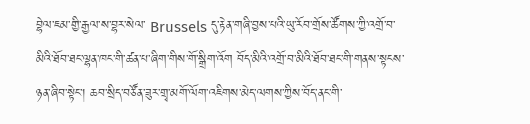བྷེལ་ཇམ་གྱི་རྒྱལ་ས་བྷར་སེལ་ Brussels དུ་རྟེན་གཞི་བྱས་པའི་ཡུ་རོབ་གྲོས་ཚོགས་ཀྱི་འགྲོ་བ་མིའི་ཐོབ་ཐང་ལྷན་ཁང་གི་ཚན་པ་ཞིག་གིས་གོ་སྒྲིག་འོག བོད་མིའི་འགྲོ་བ་མིའི་ཐོབ་ཐང་གི་གནས་སྟངས་ཉན་ཞིབ་སྟེང་། ཆབ་སྲིད་བཙོན་ཟུར་གྲྭ་མགོ་ལོག་འཇིགས་མེད་ལགས་ཀྱིས་བོད་ནང་གི་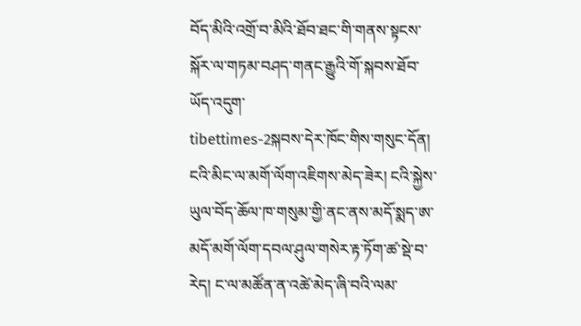བོད་མིའི་འགྲོ་བ་མིའི་ཐོབ་ཐང་གི་གནས་སྟངས་སྐོར་ལ་གཏམ་བཤད་གནང་རྒྱུའི་གོ་སྐབས་ཐོབ་ཡོད་འདུག་
tibettimes-2སྐབས་དེར་ཁོང་གིས་གསུང་དོན། ངའི་མིང་ལ་མགོ་ལོག་འཇིགས་མེད་ཟེར། ངའི་སྐྱེས་ཡུལ་བོད་ཆོལ་ཁ་གསུམ་གྱི་ནང་ནས་མདོ་སྨད་ཨ་མདོ་མགོ་ལོག་དབལ་ཤུལ་གསེར་རྟ་ཏོག་ཚ་སྡེ་བ་རེད། ང་ལ་མཚོན་ན་འཚེ་མེད་ཞི་བའི་ལམ་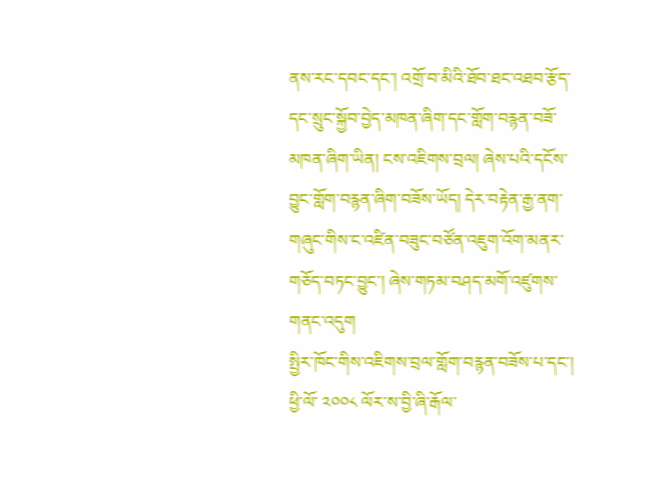ནས་རང་དབང་དང་། འགྲོ་བ་མིའི་ཐོབ་ཐང་འཐབ་རྩོད་དང་སྲུང་སྐྱོབ་བྱེད་མཁན་ཞིག་དང་གློག་བརྙན་བཟོ་མཁན་ཞིག་ཡིན། ངས་འཇིགས་བྲལ། ཞེས་པའི་དངོས་བྱུང་གློག་བརྙན་ཞིག་བཟོས་ཡོད། དེར་བརྟེན་རྒྱ་ནག་གཞུང་གིས་ང་འཛིན་བཟུང་བཙོན་འཇུག་འོག་མནར་གཅོད་བཏང་བྱུང་། ཞེས་གཏམ་བཤད་མགོ་འཛུགས་གནང་འདུག
སྤྱིར་ཁོང་གིས་འཇིགས་བྲལ་གློག་བརྙན་བཟོས་པ་དང་། ཕྱི་ལོ་ ༢༠༠༨ ལོར་ས་བྱི་ཞི་རྒོལ་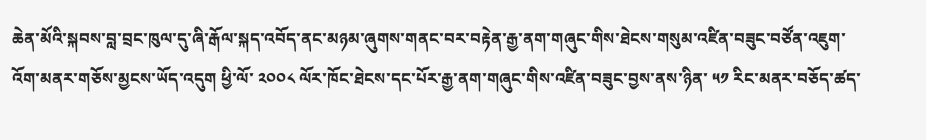ཆེན་མོའི་སྐབས་བླ་བྲང་ཁུལ་དུ་ཞི་རྒོལ་སྐད་འབོད་ནང་མཉམ་ཞུགས་གནང་བར་བརྟེན་རྒྱ་ནག་གཞུང་གིས་ཐེངས་གསུམ་འཛིན་བཟུང་བཙོན་འཇུག་འོག་མནར་གཅོས་མྱངས་ཡོད་འདུག ཕྱི་ལོ་ ༢༠༠༨ ལོར་ཁོང་ཐེངས་དང་པོར་རྒྱ་ནག་གཞུང་གིས་འཛིན་བཟུང་བྱས་ནས་ཉིན་ ༥༡ རིང་མནར་བཅོད་ཚད་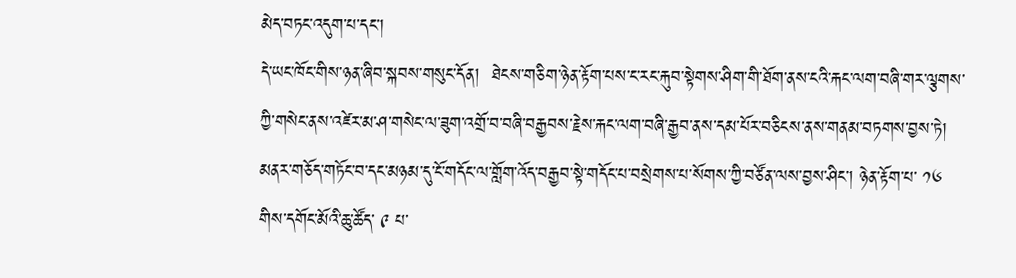མེད་བཏང་འདུག་པ་དང་།
དེ་ཡང་ཁོང་གིས་ཉན་ཞིབ་སྐབས་གསུང་དོན།  ཐེངས་གཅིག་ཉེན་རྟོག་པས་ང་རང་རྐུབ་སྟེགས་ཤིག་གི་ཐོག་ནས་ངའི་རྐང་ལག་བཞི་གར་ལྕགས་ཀྱི་གསེང་ནས་འཛེར་མ་ཤ་གསེང་ལ་ཟུག་འགྲོ་བ་བཞི་བརྒྱབས་རྗེས་རྐང་ལག་བཞི་རྒྱབ་ནས་དམ་པོར་བཅིངས་ནས་གནམ་བཏགས་བྱས་ཏེ། མནར་གཅོད་གཏོང་བ་དང་མཉམ་དུ་ངོ་གདོང་ལ་གློག་འོད་བརྒྱབ་སྟེ་གདོང་པ་བསྲེགས་པ་སོགས་ཀྱི་བཙོན་ལས་བྱས་ཤིང་། ཉེན་རྟོག་པ་ ༡༦ གིས་དགོང་མོའི་ཆུ་ཚོད་ ༩ པ་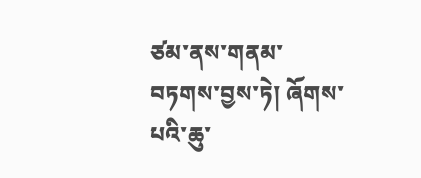ཙམ་ནས་གནམ་བཏགས་བྱས་ཏེ། ཞོགས་པའི་ཆུ་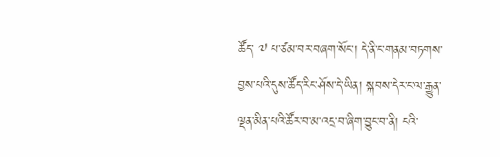ཚོད་ ༧ པ་ཙམ་བར་བཞག་སོང་། དེ་ནི་ང་གནམ་བཏགས་བྱས་པའི་དུས་ཚོད་རིང་ཤོས་དེ་ཡིན། སྐབས་དེར་ང་ལ་རྒྱུན་ལྡན་མིན་པའི་ཚོར་བ་མ་འདྲ་བ་ཞིག་བྱུང་བ་ནི། ངའི་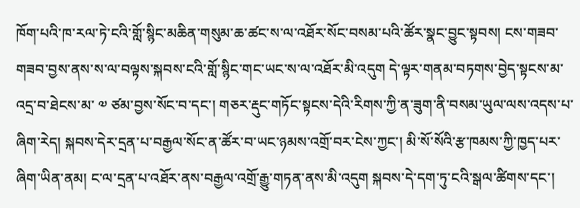ཁོག་པའི་ཁ་རལ་ཏེ་ངའི་གློ་སྙིང་མཆིན་གསུམ་ཆ་ཚང་ས་ལ་འཐོར་སོང་བསམ་པའི་ཚོར་སྣང་བྱུང་སྟབས། ངས་གཟབ་གཟབ་བྱས་ནས་ས་ལ་བལྟས་སྐབས་ངའི་གློ་སྙིང་གང་ཡང་ས་ལ་འཐོར་མི་འདུག དེ་ལྟར་གནམ་བཏགས་བྱེད་སྟངས་མ་འདྲ་བ་ཐེངས་མ་ ༧ ཙམ་བྱས་སོང་བ་དང་། གཅར་རྡུང་གཏོང་སྟངས་དེའི་རིགས་ཀྱི་ན་ཟུག་ནི་བསམ་ཡུལ་ལས་འདས་པ་ཞིག་རེད། སྐབས་དེར་དྲན་པ་བརྒྱལ་སོང་ན་ཚོར་བ་ཡང་ཉམས་འགྲོ་བར་ངེས་ཀྱང་། མི་སོ་སོའི་རྩ་ཁམས་ཀྱི་ཁྱད་པར་ཞིག་ཡིན་ནམ། ང་ལ་དྲན་པ་འཐོར་ནས་བརྒྱལ་འགྲོ་རྒྱུ་གཏན་ནས་མི་འདུག སྐབས་དེ་དག་ཏུ་ངའི་སྒལ་ཚིགས་དང་།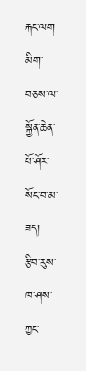རྐང་ལག མིག་བཅས་ལ་སྐྱོན་ཆེན་པོ་ཤོར་སོང་བ་མ་ཟད། རྩིབ་རུས་ཁ་ཤས་ཀྱང་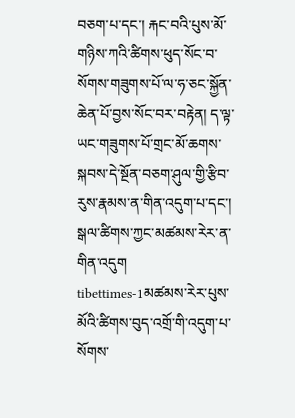བཅག་པ་དང་། རྐང་བའི་པུས་མོ་གཉིས་ཀའི་ཚིགས་ཕུད་སོང་བ་སོགས་གཟུགས་པོ་ལ་ཧ་ཅང་སྐྱོན་ཆེན་པོ་བྱས་སོང་བར་བརྟེན། ད་ལྟ་ཡང་གཟུགས་པོ་གྲང་མོ་ཆགས་སྐབས་དེ་སྔོན་བཅག་ཤུལ་གྱི་རྩིབ་རུས་རྣམས་ན་གིན་འདུག་པ་དང་། སྒལ་ཚིགས་ཀྱང་མཚམས་རེར་ན་གིན་འདུག
tibettimes-1མཚམས་རེར་པུས་མོའི་ཚིགས་བུད་འགྲོ་གི་འདུག་པ་སོགས་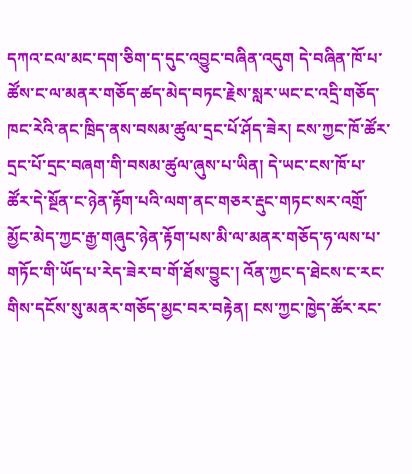དཀའ་ངལ་མང་དག་ཅིག་ད་དུང་འབྱུང་བཞིན་འདུག དེ་བཞིན་ཁོ་པ་ཚོས་ང་ལ་མནར་གཅོད་ཚད་མེད་བཏང་རྗེས་སླར་ཡང་ང་འདྲི་གཅོད་ཁང་རེའི་ནང་ཁྲིད་ནས་བསམ་ཚུལ་དྲང་པོ་ཤོད་ཟེར། ངས་ཀྱང་ཁོ་ཚོར་དྲང་པོ་དྲང་བཞག་གི་བསམ་ཚུལ་ཞུས་པ་ཡིན། དེ་ཡང་ངས་ཁོ་པ་ཚོར་དེ་སྔོན་ང་ཉེན་རྟོག་པའི་ལག་ནང་གཅར་རྡུང་གཏང་སར་འགྲོ་མྱོང་མེད་ཀྱང་རྒྱ་གཞུང་ཉེན་རྟོག་པས་མི་ལ་མནར་གཅོད་ཧ་ལས་པ་གཏོང་གི་ཡོད་པ་རེད་ཟེར་བ་གོ་ཐོས་བྱུང་། འོན་ཀྱང་ད་ཐེངས་ང་རང་གིས་དངོས་སུ་མནར་གཅོད་མྱང་བར་བརྟེན། ངས་ཀྱང་ཁྱེད་ཚོར་རང་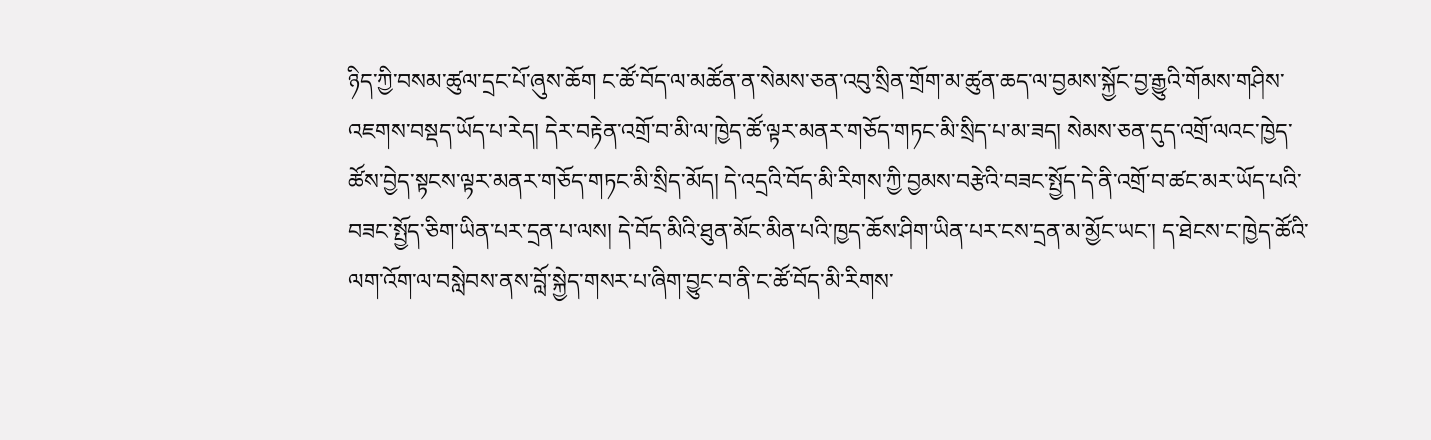ཉིད་ཀྱི་བསམ་ཚུལ་དྲང་པོ་ཞུས་ཆོག ང་ཚོ་བོད་ལ་མཚོན་ན་སེམས་ཅན་འབུ་སྲིན་གྲོག་མ་ཚུན་ཆད་ལ་བྱམས་སྐྱོང་བྱ་རྒྱུའི་གོམས་གཤིས་འཇགས་བསྡད་ཡོད་པ་རེད། དེར་བརྟེན་འགྲོ་བ་མི་ལ་ཁྱེད་ཚོ་ལྟར་མནར་གཅོད་གཏང་མི་སྲིད་པ་མ་ཟད། སེམས་ཅན་དུད་འགྲོ་ལའང་ཁྱེད་ཚོས་བྱེད་སྟངས་ལྟར་མནར་གཅོད་གཏང་མི་སྲིད་མོད། དེ་འདྲའི་བོད་མི་རིགས་ཀྱི་བྱམས་བརྩེའི་བཟང་སྤྱོད་དེ་ནི་འགྲོ་བ་ཚང་མར་ཡོད་པའི་བཟང་སྤྱོད་ཅིག་ཡིན་པར་དྲན་པ་ལས། དེ་བོད་མིའི་ཐུན་མོང་མིན་པའི་ཁྱད་ཆོས་ཤིག་ཡིན་པར་ངས་དྲན་མ་མྱོང་ཡང་། ད་ཐེངས་ང་ཁྱེད་ཚོའི་ལག་འོག་ལ་བསླེབས་ནས་བློ་སྐྱེད་གསར་པ་ཞིག་བྱུང་བ་ནི་ང་ཚོ་བོད་མི་རིགས་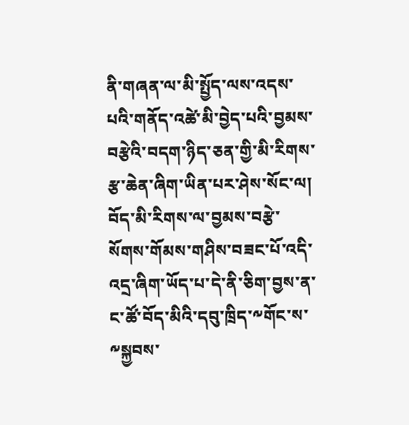ནི་གཞན་ལ་མི་སྤྱོད་ལས་འདས་པའི་གནོད་འཚེ་མི་བྱེད་པའི་བྱམས་བརྩེའི་བདག་ཉིད་ཅན་གྱི་མི་རིགས་རྩ་ཆེན་ཞིག་ཡིན་པར་ཤེས་སོང་ལ། བོད་མི་རིགས་ལ་བྱམས་བརྩེ་སོགས་གོམས་གཤིས་བཟང་པོ་འདི་འདྲ་ཞིག་ཡོད་པ་དེ་ནི་ཅིག་བྱས་ན་ང་ཚོ་བོད་མིའི་དབུ་ཁྲིད་༸གོང་ས་༸སྐྱབས་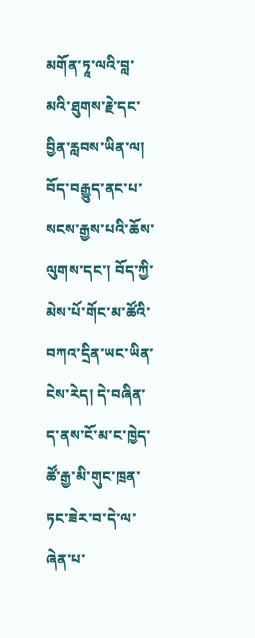མགོན་ཏཱ་ལའི་བླ་མའི་ཐུགས་རྗེ་དང་བྱིན་རླབས་ཡིན་ལ། བོད་བརྒྱུད་ནང་པ་སངས་རྒྱས་པའི་ཆོས་ལུགས་དང་། བོད་ཀྱི་མེས་པོ་གོང་མ་ཚོའི་བཀའ་དྲིན་ཡང་ཡིན་ངེས་རེད། དེ་བཞིན་ད་ནས་ངོ་མ་ང་ཁྱེད་ཚོ་རྒྱ་མི་གུང་ཁྲན་ཏང་ཟེར་བ་དེ་ལ་ཞེན་པ་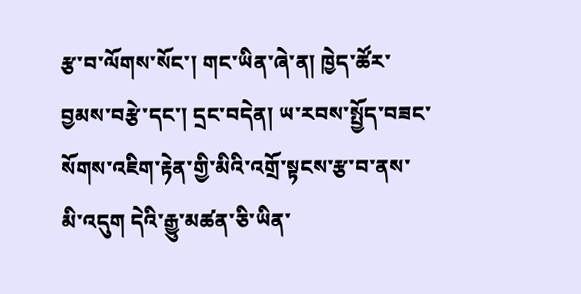རྩ་བ་ལོགས་སོང་། གང་ཡིན་ཞེ་ན། ཁྱེད་ཚོར་བྱམས་བརྩེ་དང་། དྲང་བདེན། ཡ་རབས་སྤྱོད་བཟང་སོགས་འཇིག་རྟེན་གྱི་མིའི་འགྲོ་སྟངས་རྩ་བ་ནས་མི་འདུག དེའི་རྒྱུ་མཚན་ཅི་ཡིན་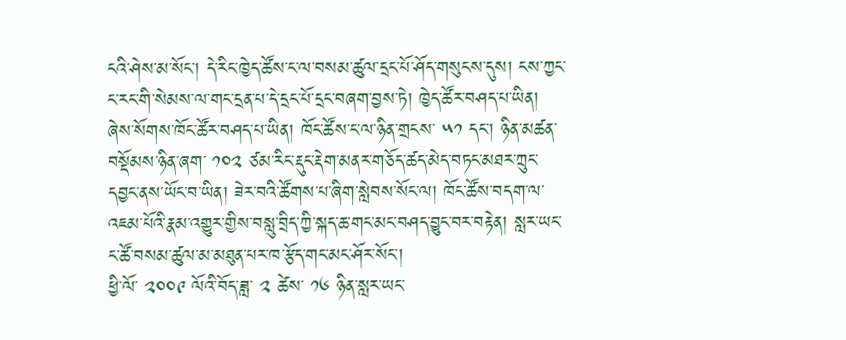ངའི་ཤེས་མ་སོང་། དེ་རིང་ཁྱེད་ཚོས་ང་ལ་བསམ་ཚུལ་དྲང་པོ་ཤོད་གསུངས་དུས། ངས་ཀྱང་ང་རང་གི་སེམས་ལ་གང་དྲན་པ་དེ་དྲང་པོ་དྲང་བཞག་བྱས་ཏེ། ཁྱེད་ཚོར་བཤད་པ་ཡིན། ཞེས་སོགས་ཁོང་ཚོར་བཤད་པ་ཡིན། ཁོང་ཚོས་ང་ལ་ཉིན་གྲངས་ ༥༡ དང་། ཉིན་མཚན་བསྡོམས་ཉིན་ཞག་ ༡༠༢ ཙམ་རིང་རྡུང་རྡེག་མནར་གཅོད་ཚད་མེད་བཏང་མཐར་ཀྲུང་དབྱང་ནས་ཡོང་བ་ཡིན། ཟེར་བའི་ཚོགས་པ་ཞིག་སླེབས་སོང་ལ། ཁོང་ཚོས་བདག་ལ་འཇམ་པོའི་རྣམ་འགྱུར་གྱིས་བསླུ་བྲིད་ཀྱི་སྐད་ཆ་གང་མང་བཤད་བྱུང་བར་བརྟེན། སླར་ཡང་ང་ཚོ་བསམ་ཚུལ་མ་མཐུན་པར་ཁ་རྩོད་གང་མང་ཤོར་སོང་།
ཕྱི་ལོ་ ༢༠༠༩ ལོའི་བོད་ཟླ་ ༢ ཚེས་ ༡༦ ཉིན་སླར་ཡང་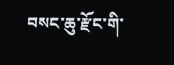བསང་ཆུ་རྫོང་གི་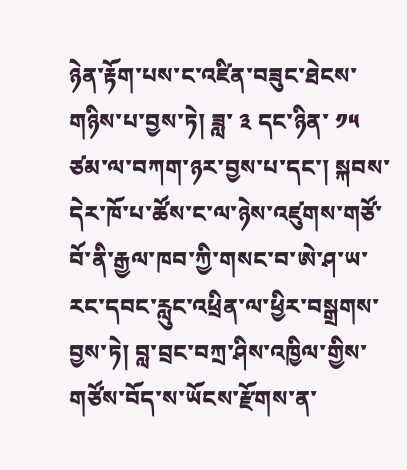ཉེན་རྟོག་པས་ང་འཛིན་བཟུང་ཐེངས་གཉིས་པ་བྱས་ཏེ། ཟླ་ ༣ དང་ཉིན་ ༡༥ ཙམ་ལ་བཀག་ཉར་བྱས་པ་དང་། སྐབས་དེར་ཁོ་པ་ཚོས་ང་ལ་ཉེས་འཛུགས་གཙོ་བོ་ནི་རྒྱལ་ཁབ་ཀྱི་གསང་བ་ཨེ་ཤ་ཡ་རང་དབང་རླུང་འཕྲིན་ལ་ཕྱིར་བསྒྲགས་བྱས་ཏེ། བླ་བྲང་བཀྲ་ཤིས་འཁྱིལ་གྱིས་གཙོས་བོད་ས་ཡོངས་རྫོགས་ན་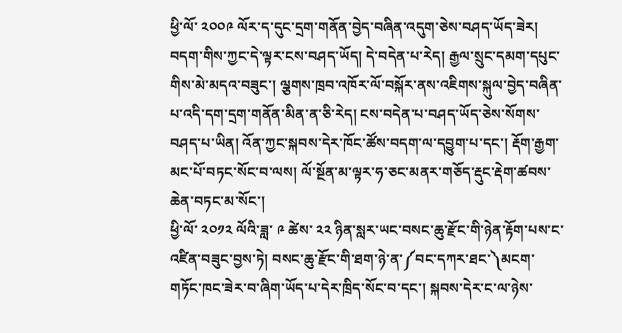ཕྱི་ལོ་ ༢༠༠༩ ལོར་ད་དུང་དྲག་གནོན་བྱེད་བཞིན་འདུག་ཅེས་བཤད་ཡོད་ཟེར། བདག་གིས་ཀྱང་དེ་ལྟར་ངས་བཤད་ཡོད། དེ་བདེན་པ་རེད། རྒྱལ་སྲུང་དམག་དཔུང་གིས་མེ་མདའ་བཟུང་། ལྕགས་ཁྲབ་འཁོར་ལོ་བསྐོར་ནས་འཇིགས་སྐུལ་བྱེད་བཞིན་པ་འདི་དག་དྲག་གནོན་མིན་ན་ཅི་རེད། ངས་བདེན་པ་བཤད་ཡོད་ཅེས་སོགས་བཤད་པ་ཡིན། འོན་ཀྱང་སྐབས་དེར་ཁོང་ཚོས་བདག་ལ་དབྱུག་པ་དང་། རྡོག་རྒྱག་མང་པོ་བཏང་སོང་བ་ལས། ལོ་སྔོན་མ་ལྟར་ཧ་ཅང་མནར་གཅོད་རྡུང་རྡེག་ཚབས་ཆེན་བཏང་མ་སོང་།
ཕྱི་ལོ་ ༢༠༡༢ ལོའི་ཟླ་ ༩ ཚེས་ ༢༢ ཉིན་སླར་ཡང་བསང་ཆུ་རྫོང་གི་ཉེན་རྟོག་པས་ང་འཛིན་བཟུང་བྱས་ཏེ། བསང་ཆུ་རྫོང་གི་ཐག་ཉེ་ན་༼བང་དཀར་ཐང་༽མངག་གཏོང་ཁང་ཟེར་བ་ཞིག་ཡོད་པ་དེར་ཁྲིད་སོང་བ་དང་། སྐབས་དེར་ང་ལ་ཉེས་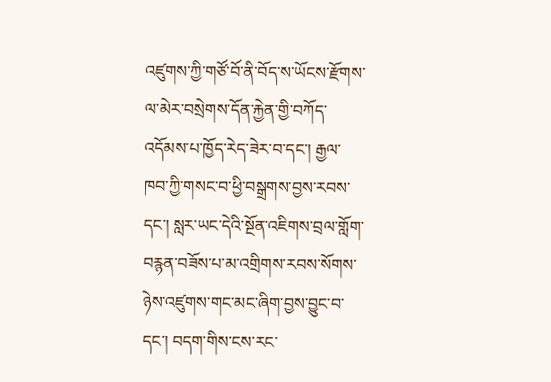འཛུགས་ཀྱི་གཙོ་བོ་ནི་བོད་ས་ཡོངས་རྫོགས་ལ་མེར་བསྲེགས་དོན་རྐྱེན་གྱི་བཀོད་འདོམས་པ་ཁྱོད་རེད་ཟེར་བ་དང་། རྒྱལ་ཁབ་ཀྱི་གསང་བ་ཕྱི་བསྒྲགས་བྱས་རབས་དང་། སླར་ཡང་དེའི་སྔོན་འཇིགས་བྲལ་གློག་བརྙན་བཟོས་པ་མ་འགྲིགས་རབས་སོགས་ཉེས་འཛུགས་གང་མང་ཞིག་བྱས་བྱུང་བ་དང་། བདག་གིས་ངས་རང་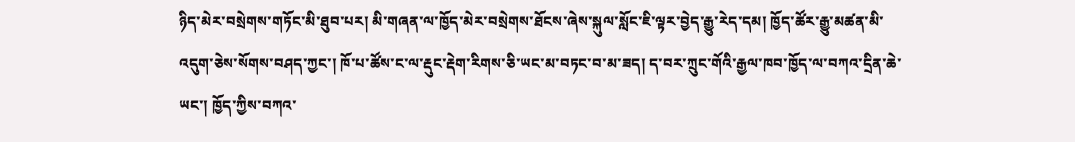ཉིད་མེར་བསྲེགས་གཏོང་མི་ཐུབ་པར། མི་གཞན་ལ་ཁྱོད་མེར་བསྲེགས་ཐོངས་ཞེས་སྐུལ་སློང་ཇི་ལྟར་བྱེད་རྒྱུ་རེད་དམ། ཁྱོད་ཚོར་རྒྱུ་མཚན་མི་འདུག་ཅེས་སོགས་བཤད་ཀྱང་། ཁོ་པ་ཚོས་ང་ལ་རྡུང་རྡེག་རིགས་ཅི་ཡང་མ་བཏང་བ་མ་ཟད། ད་བར་ཀྲུང་གོའི་རྒྱལ་ཁབ་ཁྱོད་ལ་བཀའ་དྲིན་ཆེ་ཡང་། ཁྱོད་ཀྱིས་བཀའ་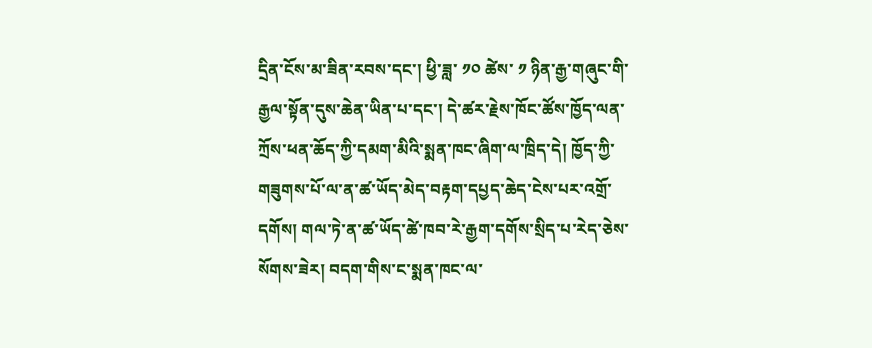དྲིན་ངོས་མ་ཟིན་རབས་དང་། ཕྱི་ཟླ་ ༡༠ ཚེས་ ༡ ཉིན་རྒྱ་གཞུང་གི་རྒྱལ་སྟོན་དུས་ཆེན་ཡིན་པ་དང་། དེ་ཚར་རྗེས་ཁོང་ཚོས་ཁྱོད་ལན་ཀྲོས་ཕན་ཆོད་ཀྱི་དམག་མིའི་སྨན་ཁང་ཞིག་ལ་ཁྲིད་དེ། ཁྱོད་ཀྱི་གཟུགས་པོ་ལ་ན་ཚ་ཡོད་མེད་བརྟག་དཔྱད་ཆེད་ངེས་པར་འགྲོ་དགོས། གལ་ཏེ་ན་ཚ་ཡོད་ཚེ་ཁབ་རེ་རྒྱག་དགོས་སྲིད་པ་རེད་ཅེས་སོགས་ཟེར། བདག་གིས་ང་སྨན་ཁང་ལ་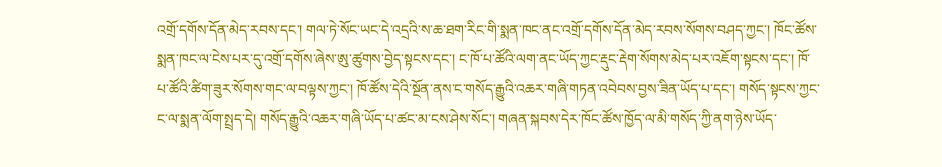འགྲོ་དགོས་དོན་མེད་རབས་དང་། གལ་ཏེ་སོང་ཡང་དེ་འདྲའི་ས་ཆ་ཐག་རིང་གི་སྨན་ཁང་ནང་འགྲོ་དགོས་དོན་མེད་རབས་སོགས་བཤད་ཀྱང་། ཁོང་ཚོས་སྨན་ཁང་ལ་ངེས་པར་དུ་འགྲོ་དགོས་ཞེས་ཨུ་ཚུགས་བྱེད་སྟངས་དང་། ང་ཁོ་པ་ཚོའི་ལག་ནང་ཡོད་ཀྱང་རྡུང་རྡེག་སོགས་མེད་པར་འཇོག་སྟངས་དང་། ཁོ་པ་ཚོའི་ཚིག་ཟུར་སོགས་གང་ལ་བལྟས་ཀྱང་། ཁོ་ཚོས་དེའི་སྔོན་ནས་ང་གསོད་རྒྱུའི་འཆར་གཞི་གཏན་འབེབས་བྱས་ཟིན་ཡོད་པ་དང་། གསོད་སྟངས་ཀྱང་ང་ལ་སྨན་ལོག་སྤྲད་དེ། གསོད་རྒྱུའི་འཆར་གཞི་ཡོད་པ་ཚང་མ་ངས་ཤེས་སོང་། གཞན་སྐབས་དེར་ཁོང་ཚོས་ཁྱོད་ལ་མི་གསོད་ཀྱི་ནག་ཉེས་ཡོད་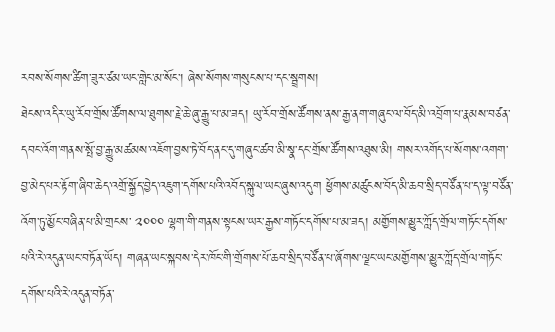རབས་སོགས་ཚིག་ཟུར་ཙམ་ཡང་གླེང་མ་སོང་། ཞེས་སོགས་གསུངས་པ་དང་སྦྲགས།
ཐེངས་འདིར་ཡུ་རོབ་གྲོས་ཚོགས་ལ་ཐུགས་རྗེ་ཆེ་ཞུ་རྒྱུ་པ་མ་ཟད། ཡུ་རོབ་གྲོས་ཚོགས་ནས་རྒྱ་ནག་གཞུང་ལ་བོད་མི་འབྲོག་པ་རྣམས་བཙན་དབང་འོག་གནས་སྤོ་བྱ་རྒྱུ་མཚམས་འཇོག་བྱས་ཏེ་བོད་ནང་དུ་གཞུང་ཚབ་མི་སྣ་དང་གྲོས་ཚོགས་འཐུས་མི། གསར་འགོད་པ་སོགས་འགག་བྱ་མེད་པར་རྟོག་ཞིབ་ཆེད་འགྲོ་སྐྱོད་བྱེད་འཇུག་དགོས་པའི་འབོད་སྐུལ་ཡང་ཞུས་འདུག ཕྱོགས་མཚུངས་བོད་མི་ཆབ་སྲིད་བཙོན་པ་ད་ལྟ་བཙོན་འོག་ཏུ་མྱོང་བཞིན་པ་མི་གྲངས་ ༢༠༠༠ ལྷག་གི་གནས་སྟངས་ཡར་རྒྱས་གཏོང་དགོས་པ་མ་ཟད། མགྱོགས་མྱུར་ཀློད་གྲོལ་གཏོང་དགོས་པའི་རེ་འདུན་ཡང་བཏོན་ཡོད། གཞན་ཡང་སྐབས་དེར་ཁོང་གི་གྲོགས་པོ་ཆབ་སྲིད་བཙོན་པ་ཞོགས་ལྗང་ཡང་མགྱོགས་མྱུར་ཀློད་གྲོལ་གཏོང་དགོས་པའི་རེ་འདུན་བཏོན་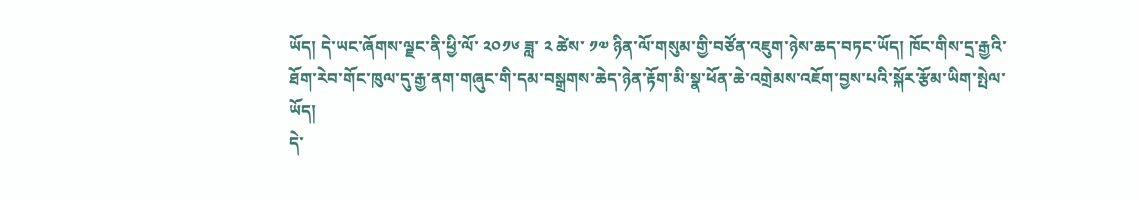ཡོད། དེ་ཡང་ཞོགས་ལྗང་ནི་ཕྱི་ལོ་ ༢༠༡༦ ཟླ་ ༢ ཚེས་ ༡༧ ཉིན་ལོ་གསུམ་གྱི་བཙོན་འཇུག་ཉེས་ཆད་བཏང་ཡོད། ཁོང་གིས་དྲ་རྒྱའི་ཐོག་རེབ་གོང་ཁུལ་དུ་རྒྱ་ནག་གཞུང་གི་དམ་བསྒྲགས་ཆེད་ཉེན་རྟོག་མི་སྣ་ཕོན་ཆེ་འགྲེམས་འཇོག་བྱས་པའི་སྐོར་རྩོམ་ཡིག་སྤེལ་ཡོད།
དེ་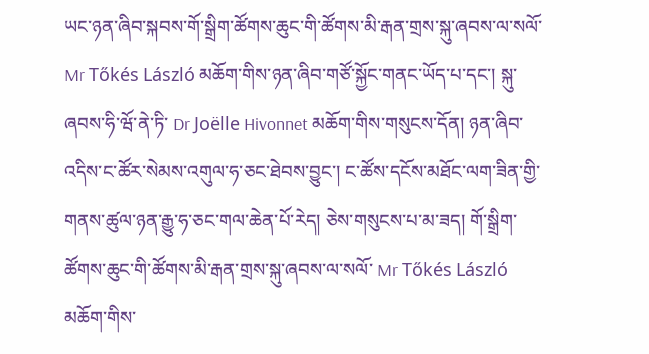ཡང་ཉན་ཞིབ་སྐབས་གོ་སྒྲིག་ཚོགས་ཆུང་གི་ཚོགས་མི་རྒན་གྲས་སྐུ་ཞབས་ལ་སལོ་ Mr Tőkés László མཆོག་གིས་ཉན་ཞིབ་གཙོ་སྐྱོང་གནང་ཡོད་པ་དང་། སྐུ་ཞབས་ཧི་ཝོ་ནེ་ཏི་ Dr Joëlle Hivonnet མཆོག་གིས་གསུངས་དོན། ཉན་ཞིབ་འདིས་ང་ཚོར་སེམས་འགུལ་ཧ་ཅང་ཐེབས་བྱུང་། ང་ཚོས་དངོས་མཐོང་ལག་ཟིན་གྱི་གནས་ཚུལ་ཉན་རྒྱུ་ཧ་ཅང་གལ་ཆེན་པོ་རེད། ཅེས་གསུངས་པ་མ་ཟད། གོ་སྒྲིག་ཚོགས་ཆུང་གི་ཚོགས་མི་རྒན་གྲས་སྐུ་ཞབས་ལ་སལོ་ Mr Tőkés László མཆོག་གིས་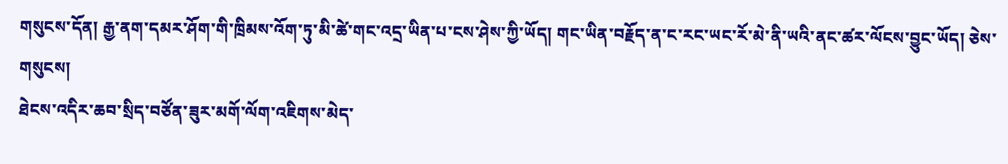གསུངས་དོན། རྒྱ་ནག་དམར་ཤོག་གི་ཁྲིམས་འོག་ཏུ་མི་ཚེ་གང་འདྲ་ཡིན་པ་ངས་ཤེས་ཀྱི་ཡོད། གང་ཡིན་བརྗོད་ན་ང་རང་ཡང་རོ་མེ་ནི་ཡའི་ནང་ཚར་ལོངས་བྱུང་ཡོད། ཅེས་གསུངས།
ཐེངས་འདིར་ཆབ་སྲིད་བཙོན་ཟུར་མགོ་ལོག་འཇིགས་མེད་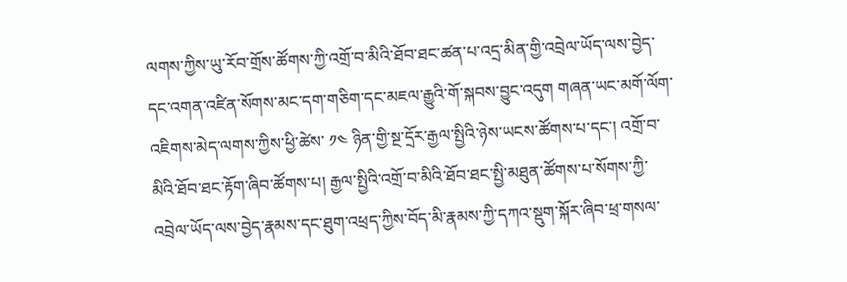ལགས་ཀྱིས་ཡུ་རོབ་གྲོས་ཚོགས་ཀྱི་འགྲོ་བ་མིའི་ཐོབ་ཐང་ཚན་པ་འདྲ་མིན་གྱི་འབྲེལ་ཡོད་ལས་བྱེད་དང་འགན་འཛིན་སོགས་མང་དག་གཅིག་དང་མཇལ་རྒྱུའི་གོ་སྐབས་བྱུང་འདུག གཞན་ཡང་མགོ་ལོག་འཇིགས་མེད་ལགས་ཀྱིས་ཕྱི་ཚེས་ ༡༤ ཉིན་གྱི་སྔ་དྲོར་རྒྱལ་སྤྱིའི་ཉེས་ཡངས་ཚོགས་པ་དང་། འགྲོ་བ་མིའི་ཐོབ་ཐང་རྟོག་ཞིབ་ཚོགས་པ། རྒྱལ་སྤྱིའི་འགྲོ་བ་མིའི་ཐོབ་ཐང་སྤྱི་མཐུན་ཚོགས་པ་སོགས་ཀྱི་འབྲེལ་ཡོད་ལས་བྱེད་རྣམས་དང་ཐུག་འཕྲད་ཀྱིས་བོད་མི་རྣམས་ཀྱི་དཀའ་སྡུག་སྐོར་ཞིབ་ཕྲ་གསལ་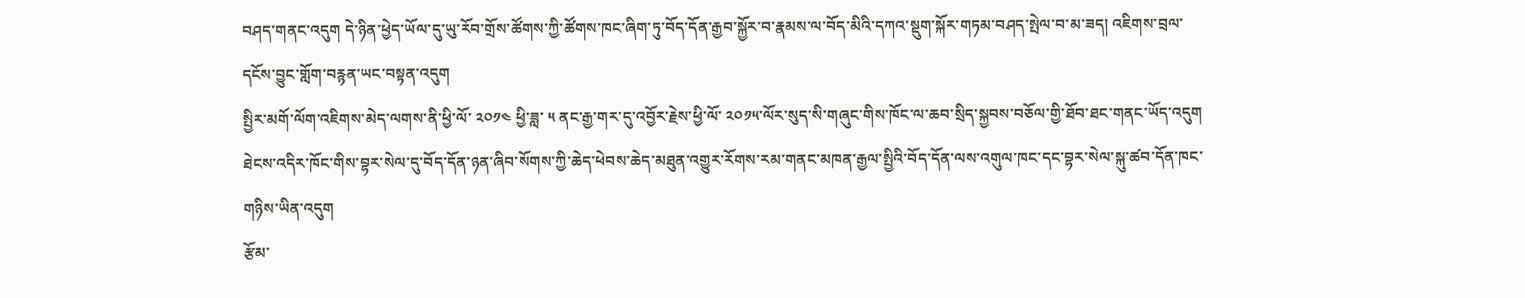བཤད་གནང་འདུག དེ་ཉིན་ཕྱེད་ཡོལ་དུ་ཡུ་རོབ་གྲོས་ཚོགས་ཀྱི་ཚོགས་ཁང་ཞིག་ཏུ་བོད་དོན་རྒྱབ་སྐྱོར་བ་རྣམས་ལ་བོད་མིའི་དཀའ་སྡུག་སྐོར་གཏམ་བཤད་སྤེལ་བ་མ་ཟད། འཇིགས་བྲལ་དངོས་བྱུང་གློག་བརྙན་ཡང་བསྟན་འདུག
སྤྱིར་མགོ་ལོག་འཇིགས་མེད་ལགས་ནི་ཕྱི་ལོ་ ༢༠༡༤ ཕྱི་ཟླ་ ༥ ནང་རྒྱ་གར་དུ་འབྱོར་རྗེས་ཕྱི་ལོ་ ༢༠༡༥་ལོར་སུད་སི་གཞུང་གིས་ཁོང་ལ་ཆབ་སྲིད་སྐྱབས་བཅོལ་གྱི་ཐོབ་ཐང་གནང་ཡོད་འདུག ཐེངས་འདིར་ཁོང་གིས་བྷར་སེལ་དུ་བོད་དོན་ཉན་ཞིབ་སོགས་ཀྱི་ཆེད་ཕེབས་ཆེད་མཐུན་འགྱུར་རོགས་རམ་གནང་མཁན་རྒྱལ་སྤྱིའི་བོད་དོན་ལས་འགུལ་ཁང་དང་བྷར་སེལ་སྐུ་ཚབ་དོན་ཁང་གཉིས་ཡིན་འདུག
རྩོམ་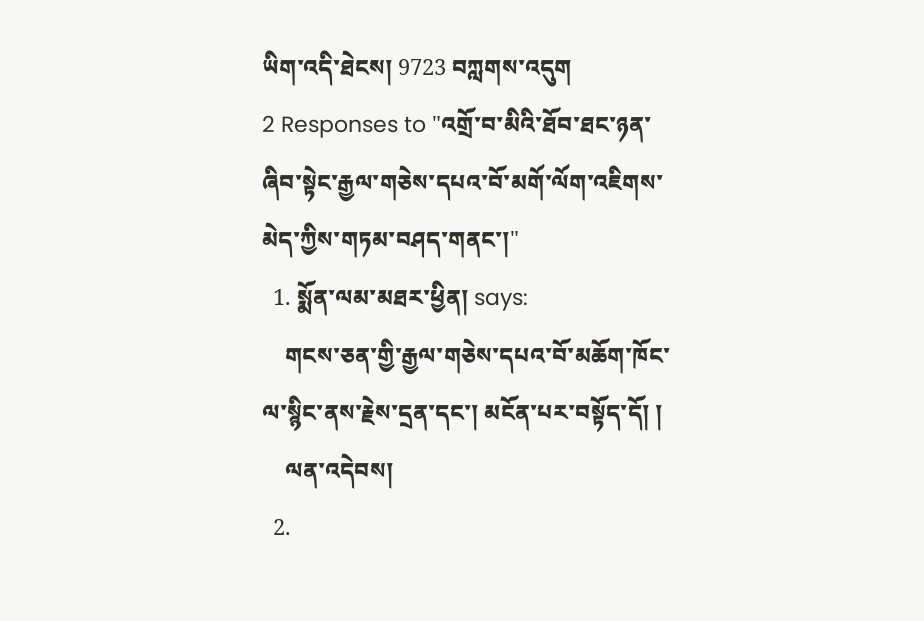ཡིག་འདི་ཐེངས། 9723 བཀླགས་འདུག
2 Responses to "འགྲོ་བ་མིའི་ཐོབ་ཐང་ཉན་ཞིབ་སྟེང་རྒྱལ་གཅེས་དཔའ་བོ་མགོ་ལོག་འཇིགས་མེད་ཀྱིས་གཏམ་བཤད་གནང་།"
  1. སྨོན་ལམ་མཐར་ཕྱིན། says:
    གངས་ཅན་གྱི་རྒྱལ་གཅེས་དཔའ་བོ་མཆོག་ཁོང་ལ་སྙིང་ནས་རྗེས་དྲན་དང་། མངོན་པར་བསྟོད་དོ། །
    ལན་འདེབས།
  2.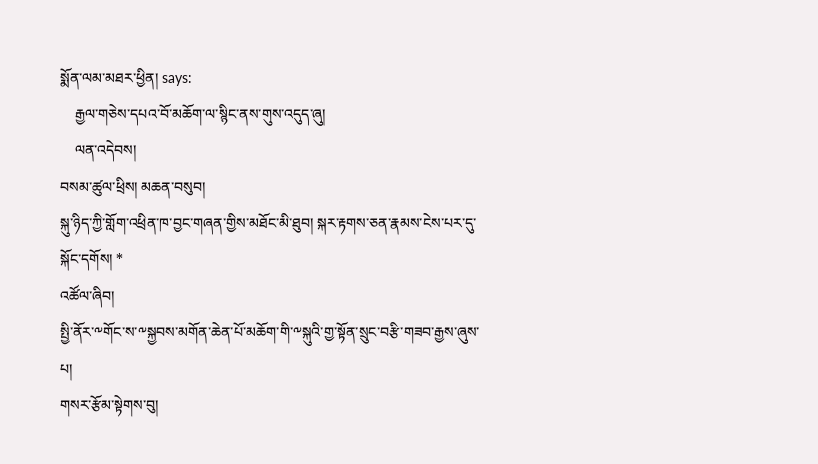སྨོན་ལམ་མཐར་ཕྱིན། says:
    རྒྱལ་གཅེས་དཔའ་བོ་མཆོག་ལ་སྙིང་ནས་གུས་འདུད་ཞུ།
    ལན་འདེབས།
བསམ་ཚུལ་ཕྲིས། མཆན་བསུབ།
སྐུ་ཉིད་ཀྱི་གློག་འཕྲིན་ཁ་བྱང་གཞན་གྱིས་མཐོང་མི་ཐུབ། སྐར་རྟགས་ཅན་རྣམས་ངེས་པར་དུ་སྐོང་དགོས། *
འཚོལ་ཞིབ།
སྤྱི་ནོར་༸གོང་ས་༸སྐྱབས་མགོན་ཆེན་པོ་མཆོག་གི་༸སྐུའི་གྱ་སྟོན་སྲུང་བརྩི་གཟབ་རྒྱས་ཞུས་པ།
གསར་རྩོམ་སྟེགས་བུ།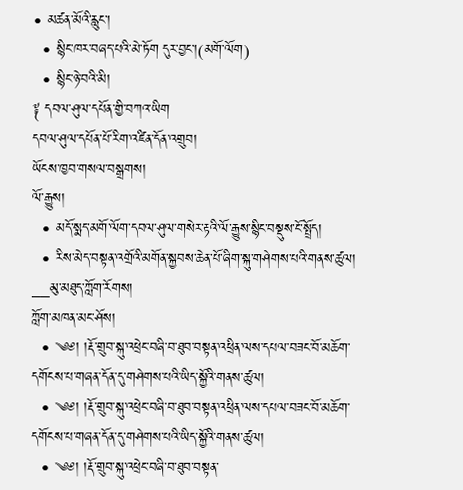• མཚན་མོའི་རླུང་།
  • སྙིང་ཁར་བཞད་པའི་མེ་ཏོག དུར་བྱང་།(མགོ་ལོག)
  • སྙིང་ཉེ་བའི་མི།
༈ དབལ་ཤུལ་དཔོན་གྱི་བཀའ་ཡིག
དབལ་ཤུལ་དཔོན་པོ་རིག་འཛིན་དོན་འགྲུབ།
ཡོངས་ཁྱབ་གསལ་བསྒྲགས།
ལོ་རྒྱུས།
  • མདོ་སྨད་མགོ་ལོག་དབལ་ཤུལ་གསེར་རྟའི་ལོ་རྒྱུས་སྙིང་བསྡུས་ངོ་སྤྲོད།
  • རིས་མེད་བསྟན་འགྲོའི་མགོན་སྐྱབས་ཆེན་པོ་ཞིག་སྐུ་གཤེགས་པའི་གནས་ཚུལ།
__མུ་མཐུད་ཀློག་རོགས།
ཀློག་མཁན་མང་ཤོས།
  • ༄༅། །རྡོ་གྲུབ་སྐུ་འཕྲེང་བཞི་བ་ཐུབ་བསྟན་འཕྲིན་ལས་དཔལ་བཟང་བོ་མཆོག་དགོངས་པ་གཞན་དོན་དུ་གཤེགས་པའི་ཡིད་སྐྱོའི་གནས་ཚུལ།
  • ༄༅། །རྡོ་གྲུབ་སྐུ་འཕྲེང་བཞི་བ་ཐུབ་བསྟན་འཕྲིན་ལས་དཔལ་བཟང་བོ་མཆོག་དགོངས་པ་གཞན་དོན་དུ་གཤེགས་པའི་ཡིད་སྐྱོའི་གནས་ཚུལ།
  • ༄༅། །རྡོ་གྲུབ་སྐུ་འཕྲེང་བཞི་བ་ཐུབ་བསྟན་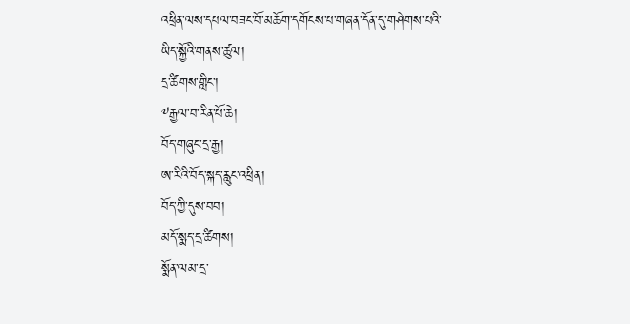འཕྲིན་ལས་དཔལ་བཟང་བོ་མཆོག་དགོངས་པ་གཞན་དོན་དུ་གཤེགས་པའི་ཡིད་སྐྱོའི་གནས་ཚུལ།
དྲ་ཚིགས་གླིང་།
༸རྒྱལ་བ་རིན་པོ་ཆེ།
བོད་གཞུང་དྲ་རྒྱ།
ཨ་རིའི་བོད་སྐད་རླུང་འཕྲིན།
བོད་ཀྱི་དུས་བབ།
མདོ་སྨད་དྲ་ཚིགས།
སྨོན་ལམ་དྲ་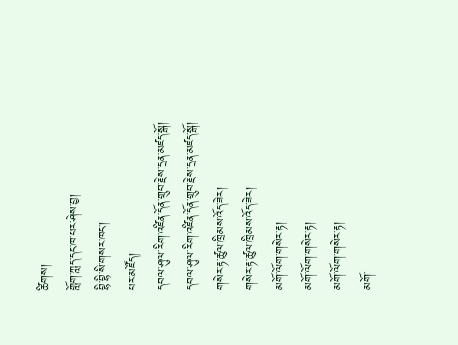ཚིགས།
གློག་ཀླད་དང་ཁ་པར་ཤེས་བྱ།
བྷི་བྷི་སི་གསར་ཁང་།
པར་མཛོད།
དབལ་ཤུལ་རིག་འཛིན་དོན་གྲུབ་རྗེས་དྲན་མཛད་སྒོ།
དབལ་ཤུལ་རིག་འཛིན་དོན་གྲུབ་རྗེས་དྲན་མཛད་སྒོ།
གསེར་རྟ་ཚུལ་ཁྲིམས་འོད་ཟེར།
གསེར་རྟ་ཚུལ་ཁྲིམས་འོད་ཟེར།
མགོ་ལོག་གསེར་རྟ།
མགོ་ལོག་གསེར་རྟ།
མགོ་ལོག་གསེར་རྟ།
མགོ་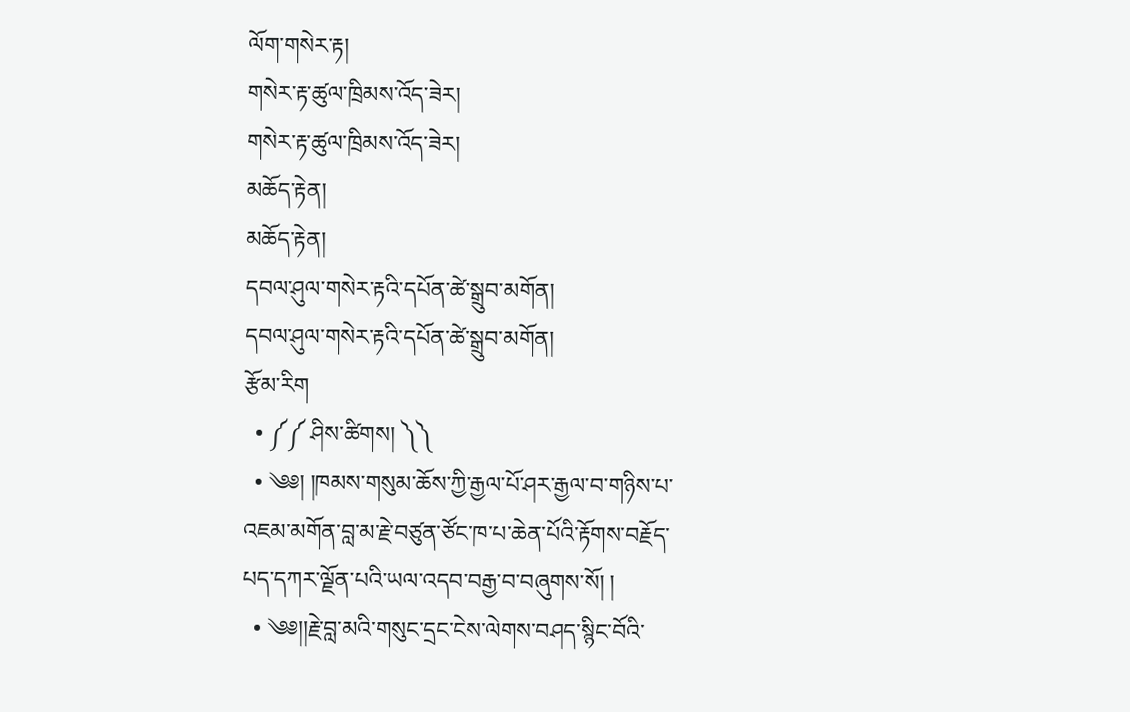ལོག་གསེར་རྟ།
གསེར་རྟ་ཚུལ་ཁྲིམས་འོད་ཟེར།
གསེར་རྟ་ཚུལ་ཁྲིམས་འོད་ཟེར།
མཆོད་རྟེན།
མཆོད་རྟེན།
དབལ་ཤུལ་གསེར་རྟའི་དཔོན་ཚེ་སྒྲུབ་མགོན།
དབལ་ཤུལ་གསེར་རྟའི་དཔོན་ཚེ་སྒྲུབ་མགོན།
རྩོམ་རིག
  • ༼༼ ཤིས་ཚིགས། ༽༽
  • ༄༅། །ཁམས་གསུམ་ཆོས་ཀྱི་རྒྱལ་པོ་ཤར་རྒྱལ་བ་གཉིས་པ་འཇམ་མགོན་བླ་མ་རྗེ་བཙུན་ཙོང་ཁ་པ་ཆེན་པོའི་རྟོགས་བརྗོད་པད་དཀར་ལྗོན་པའི་ཡལ་འདབ་བརྒྱ་བ་བཞུགས་སོ། །
  • ༄༅།།རྗེ་བླ་མའི་གསུང་དྲང་ངེས་ལེགས་བཤད་སྙིང་བོའི་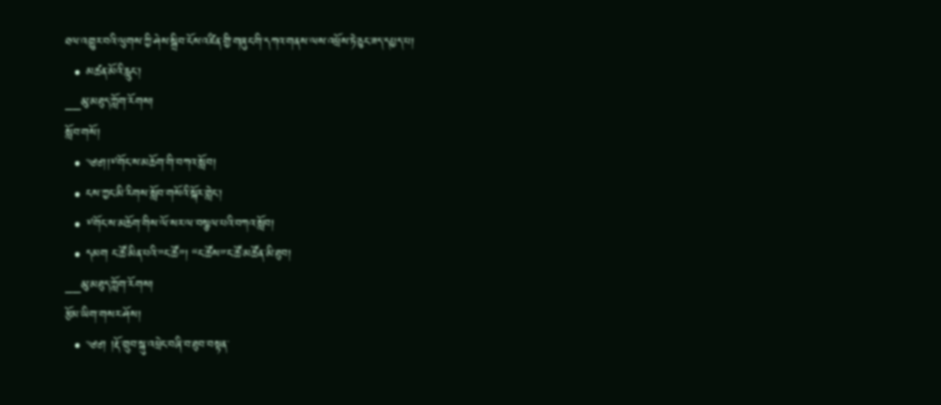ཐལ་འགྱུར་བའི་ལུགས་ཀྱི་ཤེས་སྒྲིབ་ངོས་འཛིན་གྱི་གཞུང་གི་དཀའ་གནས་ལས་འཕྲོས་ཏེ་ཅུང་ཟད་དཔྱད་པ།
  • མཚན་མོའི་རླུང་།
__མུ་མཐུད་ཀློག་རོགས།
སློབ་གསོ།
  • ༄༅།།༸གོང་ས་མཆོག་གི་བཀའ་སློབ།
  • ངས་ཀྱང་མི་རིགས་སློབ་གསོའི་སྐོར་གླེང་།
  • ༸གོང་ས་མཆོག་གིས་ལོ་སར་ལ་བསྩལ་པའི་བཀའ་སློབ།
  • དམག ང་ཚོ་མིན་པའི་”ང་ཚོ”། “ང་ཚོས”་ང་ཚོ་མཚོན་མི་ཐུབ།
__མུ་མཐུད་ཀློག་རོགས།
རྩོམ་ཡིག་གསར་ཤོས།
  • ༄༅། །རྡོ་གྲུབ་སྐུ་འཕྲེང་བཞི་བ་ཐུབ་བསྟན་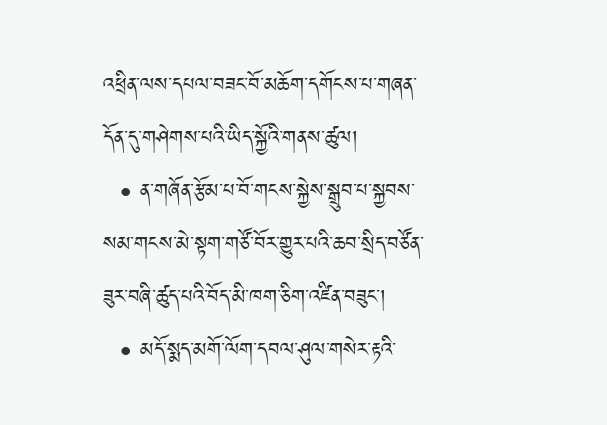འཕྲིན་ལས་དཔལ་བཟང་བོ་མཆོག་དགོངས་པ་གཞན་དོན་དུ་གཤེགས་པའི་ཡིད་སྐྱོའི་གནས་ཚུལ།
  • ན་གཞོན་རྩོམ་པ་བོ་གངས་སྐྱེས་སྒྲུབ་པ་སྐྱབས་སམ་གངས་མེ་སྟག་གཙོ་བོར་གྱུར་པའི་ཆབ་སྲིད་བཙོན་ཟུར་བཞི་ཚུད་པའི་བོད་མི་ཁག་ཅིག་འཛིན་བཟུང་།
  • མདོ་སྨད་མགོ་ལོག་དབལ་ཤུལ་གསེར་རྟའི་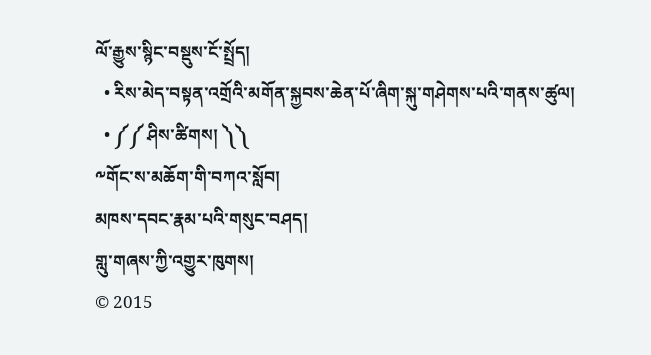ལོ་རྒྱུས་སྙིང་བསྡུས་ངོ་སྤྲོད།
  • རིས་མེད་བསྟན་འགྲོའི་མགོན་སྐྱབས་ཆེན་པོ་ཞིག་སྐུ་གཤེགས་པའི་གནས་ཚུལ།
  • ༼༼ ཤིས་ཚིགས། ༽༽
༸གོང་ས་མཆོག་གི་བཀའ་སློབ།
མཁས་དབང་རྣམ་པའི་གསུང་བཤད།
གླུ་གཞས་ཀྱི་འགྱུར་ཁུགས།
© 2015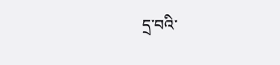དྲ་བའི་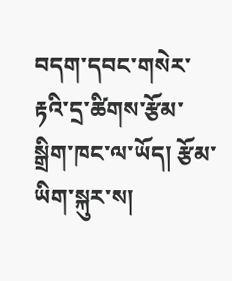བདག་དབང་གསེར་རྟའི་དྲ་ཚིགས་རྩོམ་སྒྲིག་ཁང་ལ་ཡོད། རྩོམ་ཡིག་སྐུར་ས།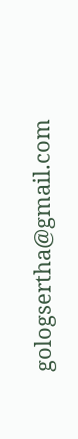gologsertha@gmail.com